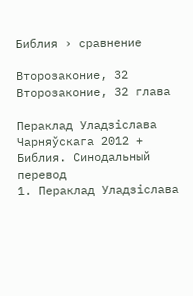Библия › сравнение

Второзаконие, 32 Второзаконие, 32 глава

Пераклад Уладзіслава Чарняўскага 2012 + Библия. Синодальный перевод
1. Пераклад Уладзіслава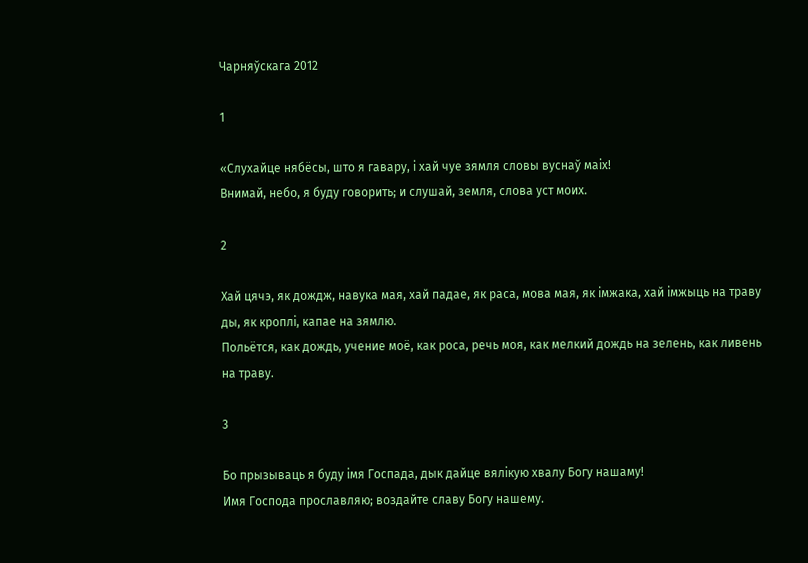Чарняўскага 2012

1

«Слухайце нябёсы, што я гавару, і хай чуе зямля словы вуснаў маіх!
Внимай, небо, я буду говорить; и слушай, земля, слова уст моих.

2

Хай цячэ, як дождж, навука мая, хай падае, як раса, мова мая, як імжака, хай імжыць на траву ды, як кроплі, капае на зямлю.
Польётся, как дождь, учение моё, как роса, речь моя, как мелкий дождь на зелень, как ливень на траву.

3

Бо прызываць я буду імя Госпада, дык дайце вялікую хвалу Богу нашаму!
Имя Господа прославляю; воздайте славу Богу нашему.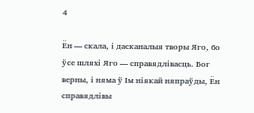4

Ён — скала, і дасканалыя творы Яго, бо ўсе шляхі Яго — справядлівасць. Бог верны, і няма ў Ім ніякай няпраўды, Ён справядлівы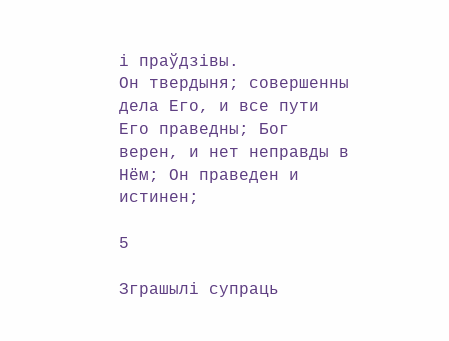і праўдзівы.
Он твердыня; совершенны дела Его, и все пути Его праведны; Бог верен, и нет неправды в Нём; Он праведен и истинен;

5

Зграшылі супраць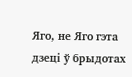Яго, не Яго гэта дзеці ў брыдотах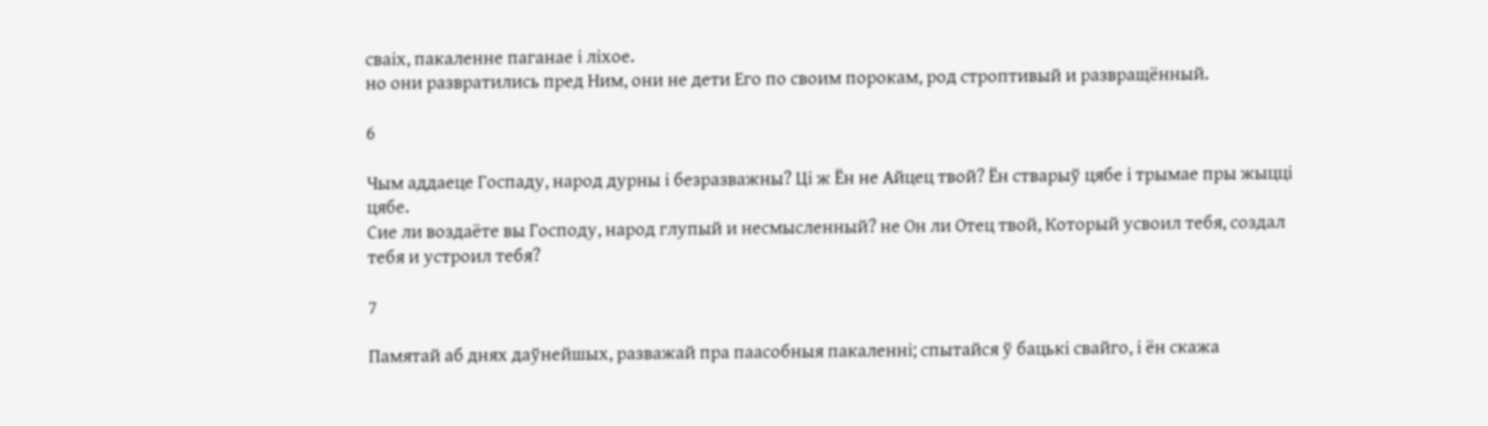сваіх, пакаленне паганае і ліхое.
но они развратились пред Ним, они не дети Его по своим порокам, род строптивый и развращённый.

6

Чым аддаеце Госпаду, народ дурны і безразважны? Ці ж Ён не Айцец твой? Ён стварыў цябе і трымае пры жыцці цябе.
Сие ли воздаёте вы Господу, народ глупый и несмысленный? не Он ли Отец твой, Который усвоил тебя, создал тебя и устроил тебя?

7

Памятай аб днях даўнейшых, разважай пра паасобныя пакаленні; спытайся ў бацькі свайго, і ён скажа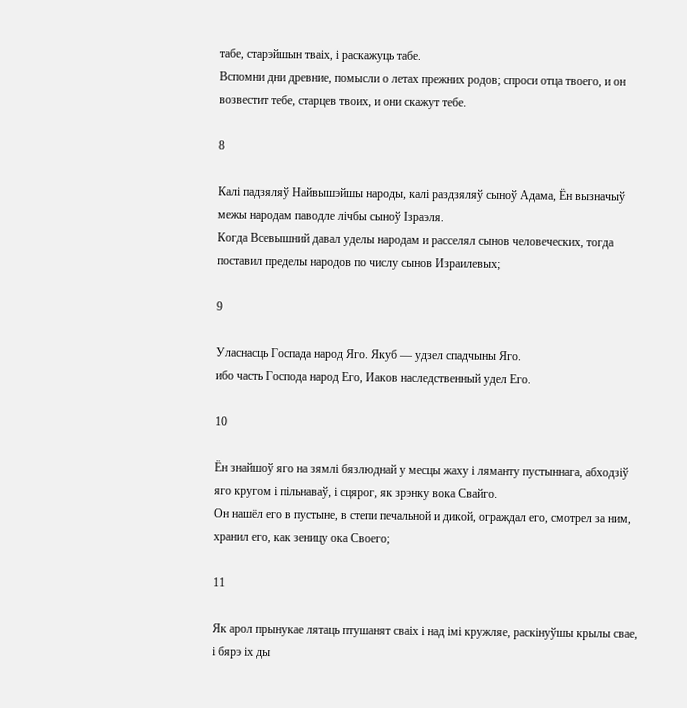табе, старэйшын тваіх, і раскажуць табе.
Вспомни дни древние, помысли о летах прежних родов; спроси отца твоего, и он возвестит тебе, старцев твоих, и они скажут тебе.

8

Калі падзяляў Найвышэйшы народы, калі раздзяляў сыноў Адама, Ён вызначыў межы народам паводле лічбы сыноў Ізраэля.
Когда Всевышний давал уделы народам и расселял сынов человеческих, тогда поставил пределы народов по числу сынов Израилевых;

9

Уласнасць Госпада народ Яго. Якуб — удзел спадчыны Яго.
ибо часть Господа народ Его, Иаков наследственный удел Его.

10

Ён знайшоў яго на зямлі бязлюднай у месцы жаху і ляманту пустыннага, абходзіў яго кругом і пільнаваў, і сцярог, як зрэнку вока Свайго.
Он нашёл его в пустыне, в степи печальной и дикой, ограждал его, смотрел за ним, хранил его, как зеницу ока Своего;

11

Як арол прынукае лятаць птушанят сваіх і над імі кружляе, раскінуўшы крылы свае, і бярэ іх ды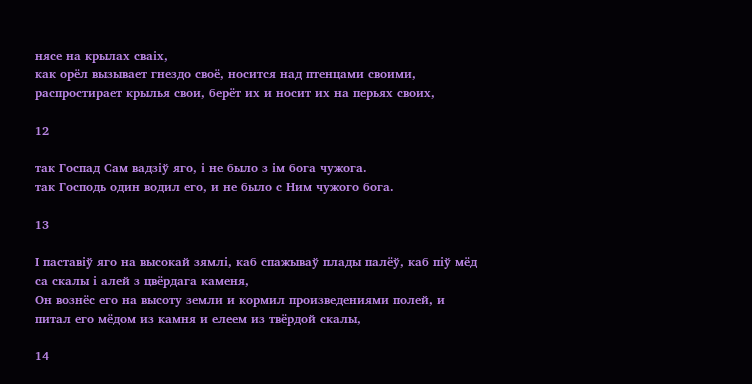нясе на крылах сваіх,
как орёл вызывает гнездо своё, носится над птенцами своими, распростирает крылья свои, берёт их и носит их на перьях своих,

12

так Госпад Сам вадзіў яго, і не было з ім бога чужога.
так Господь один водил его, и не было с Ним чужого бога.

13

І паставіў яго на высокай зямлі, каб спажываў плады палёў, каб піў мёд са скалы і алей з цвёрдага каменя,
Он вознёс его на высоту земли и кормил произведениями полей, и питал его мёдом из камня и елеем из твёрдой скалы,

14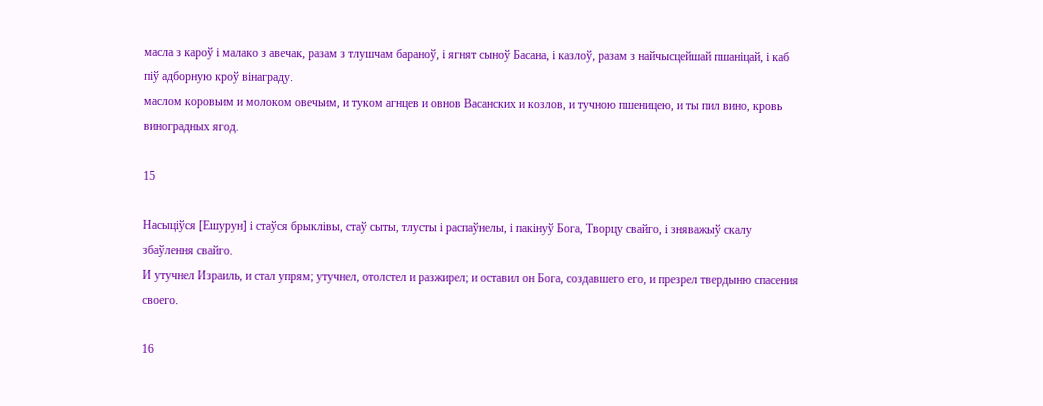масла з кароў і малако з авечак, разам з тлушчам бараноў, і ягнят сыноў Басана, і казлоў, разам з найчысцейшай пшаніцай, і каб піў адборную кроў вінаграду.
маслом коровьим и молоком овечьим, и туком агнцев и овнов Васанских и козлов, и тучною пшеницею, и ты пил вино, кровь виноградных ягод.

15

Насыціўся [Ешурун] і стаўся брыклівы, стаў сыты, тлусты і распаўнелы, і пакінуў Бога, Творцу свайго, і зняважыў скалу збаўлення свайго.
И утучнел Израиль, и стал упрям; утучнел, отолстел и разжирел; и оставил он Бога, создавшего его, и презрел твердыню спасения своего.

16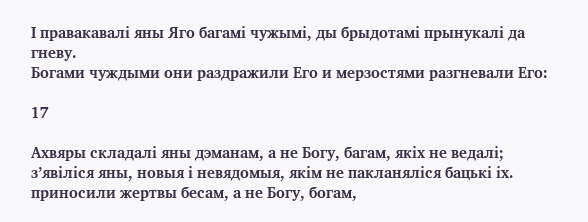І правакавалі яны Яго багамі чужымі, ды брыдотамі прынукалі да гневу.
Богами чуждыми они раздражили Его и мерзостями разгневали Его:

17

Ахвяры складалі яны дэманам, а не Богу, багам, якіх не ведалі; з’явіліся яны, новыя і невядомыя, якім не пакланяліся бацькі іх.
приносили жертвы бесам, а не Богу, богам,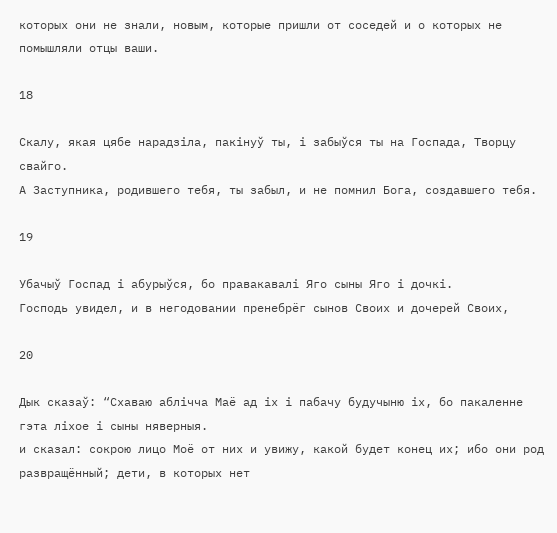которых они не знали, новым, которые пришли от соседей и о которых не помышляли отцы ваши.

18

Скалу, якая цябе нарадзіла, пакінуў ты, і забыўся ты на Госпада, Творцу свайго.
А Заступника, родившего тебя, ты забыл, и не помнил Бога, создавшего тебя.

19

Убачыў Госпад і абурыўся, бо правакавалі Яго сыны Яго і дочкі.
Господь увидел, и в негодовании пренебрёг сынов Своих и дочерей Своих,

20

Дык сказаў: “Схаваю аблічча Маё ад іх і пабачу будучыню іх, бо пакаленне гэта ліхое і сыны няверныя.
и сказал: сокрою лицо Моё от них и увижу, какой будет конец их; ибо они род развращённый; дети, в которых нет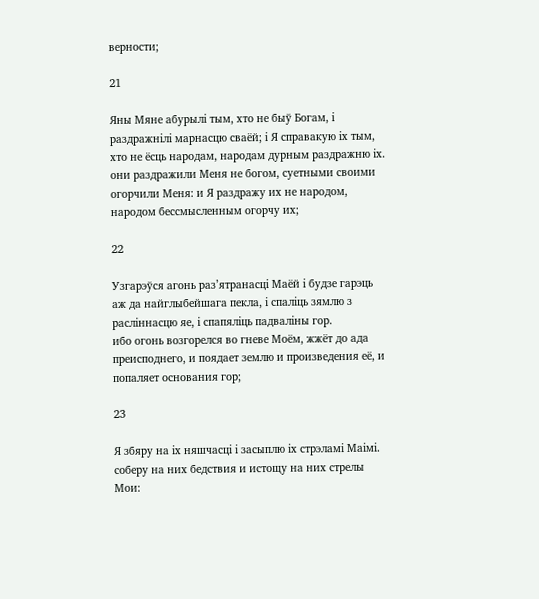верности;

21

Яны Мяне абурылі тым, хто не быў Богам, і раздражнілі марнасцю сваёй; і Я справакую іх тым, хто не ёсць народам, народам дурным раздражню іх.
они раздражили Меня не богом, суетными своими огорчили Меня: и Я раздражу их не народом, народом бессмысленным огорчу их;

22

Узгарэўся агонь раз’ятранасці Маёй і будзе гарэць аж да найглыбейшага пекла, і спаліць зямлю з расліннасцю яе, і спапяліць падваліны гор.
ибо огонь возгорелся во гневе Моём, жжёт до ада преисподнего, и поядает землю и произведения её, и попаляет основания гор;

23

Я збяру на іх няшчасці і засыплю іх стрэламі Маімі.
соберу на них бедствия и истощу на них стрелы Мои: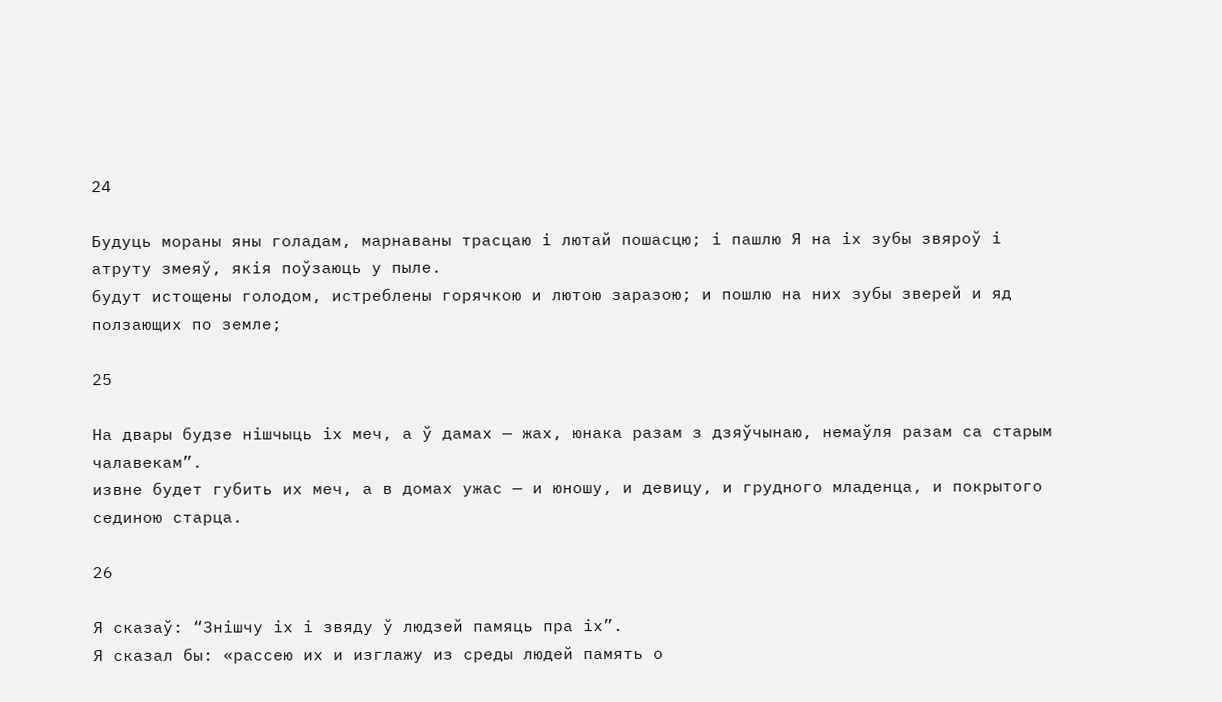24

Будуць мораны яны голадам, марнаваны трасцаю і лютай пошасцю; і пашлю Я на іх зубы звяроў і атруту змеяў, якія поўзаюць у пыле.
будут истощены голодом, истреблены горячкою и лютою заразою; и пошлю на них зубы зверей и яд ползающих по земле;

25

На двары будзе нішчыць іх меч, а ў дамах — жах, юнака разам з дзяўчынаю, немаўля разам са старым чалавекам”.
извне будет губить их меч, а в домах ужас — и юношу, и девицу, и грудного младенца, и покрытого сединою старца.

26

Я сказаў: “Знішчу іх і звяду ў людзей памяць пра іх”.
Я сказал бы: «рассею их и изглажу из среды людей память о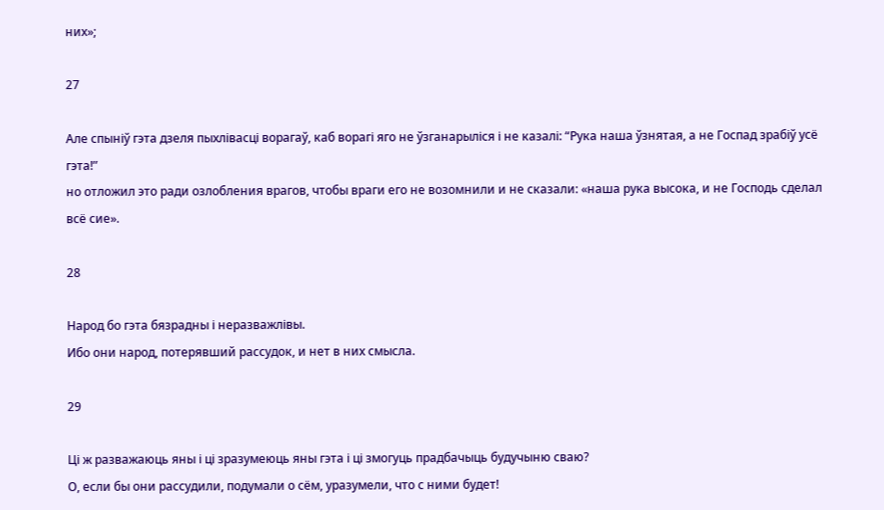них»;

27

Але спыніў гэта дзеля пыхлівасці ворагаў, каб ворагі яго не ўзганарыліся і не казалі: “Рука наша ўзнятая, а не Госпад зрабіў усё гэта!”
но отложил это ради озлобления врагов, чтобы враги его не возомнили и не сказали: «наша рука высока, и не Господь сделал всё сие».

28

Народ бо гэта бязрадны і неразважлівы.
Ибо они народ, потерявший рассудок, и нет в них смысла.

29

Ці ж разважаюць яны і ці зразумеюць яны гэта і ці змогуць прадбачыць будучыню сваю?
О, если бы они рассудили, подумали о сём, уразумели, что с ними будет!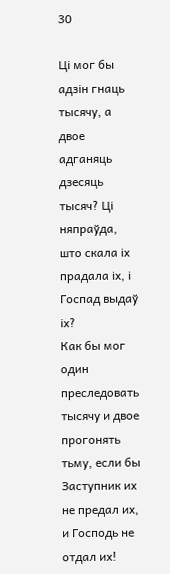30

Ці мог бы адзін гнаць тысячу, а двое адганяць дзесяць тысяч? Ці няпраўда, што скала іх прадала іх, і Госпад выдаў іх?
Как бы мог один преследовать тысячу и двое прогонять тьму, если бы Заступник их не предал их, и Господь не отдал их!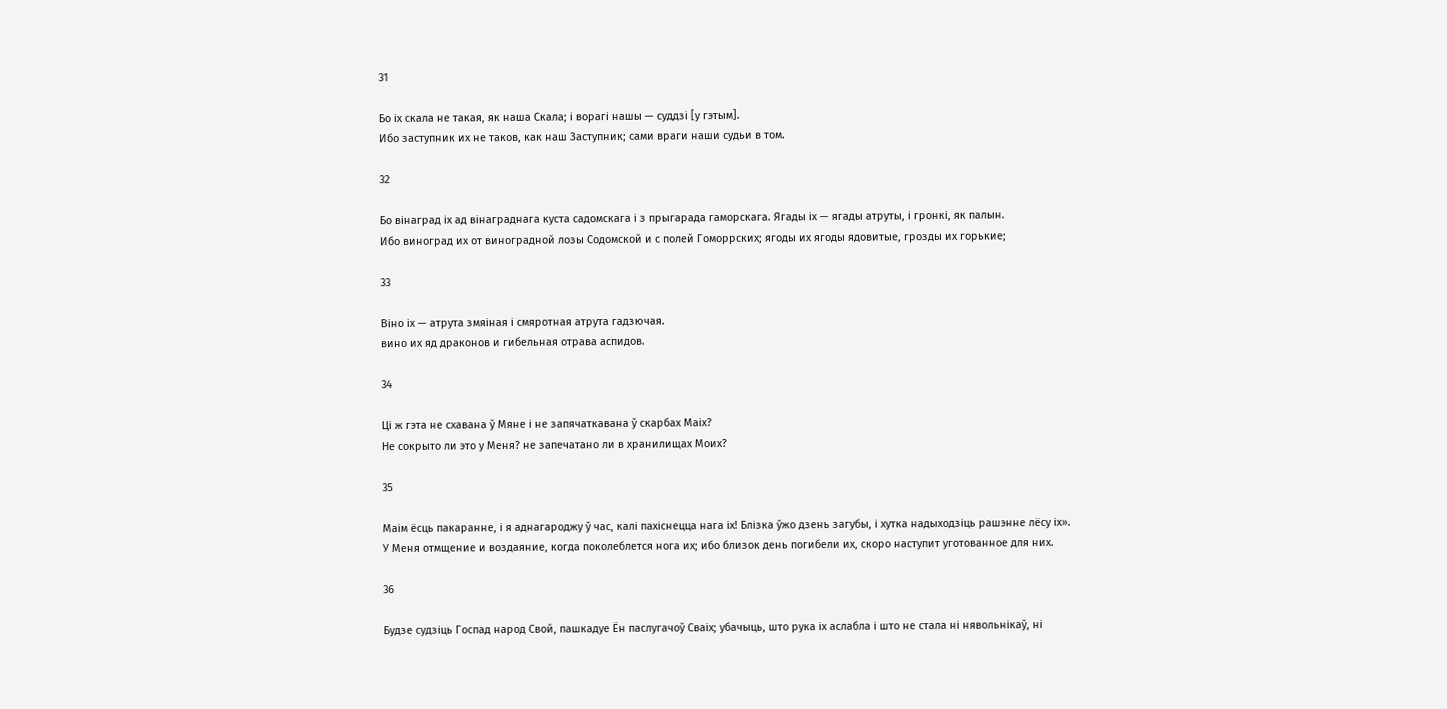31

Бо іх скала не такая, як наша Скала; і ворагі нашы — суддзі [у гэтым].
Ибо заступник их не таков, как наш Заступник; сами враги наши судьи в том.

32

Бо вінаград іх ад вінаграднага куста садомскага і з прыгарада гаморскага. Ягады іх — ягады атруты, і гронкі, як палын.
Ибо виноград их от виноградной лозы Содомской и с полей Гоморрских; ягоды их ягоды ядовитые, грозды их горькие;

33

Віно іх — атрута змяіная і смяротная атрута гадзючая.
вино их яд драконов и гибельная отрава аспидов.

34

Ці ж гэта не схавана ў Мяне і не запячаткавана ў скарбах Маіх?
Не сокрыто ли это у Меня? не запечатано ли в хранилищах Моих?

35

Маім ёсць пакаранне, і я аднагароджу ў час, калі пахіснецца нага іх! Блізка ўжо дзень загубы, і хутка надыходзіць рашэнне лёсу іх».
У Меня отмщение и воздаяние, когда поколеблется нога их; ибо близок день погибели их, скоро наступит уготованное для них.

36

Будзе судзіць Госпад народ Свой, пашкадуе Ён паслугачоў Сваіх; убачыць, што рука іх аслабла і што не стала ні нявольнікаў, ні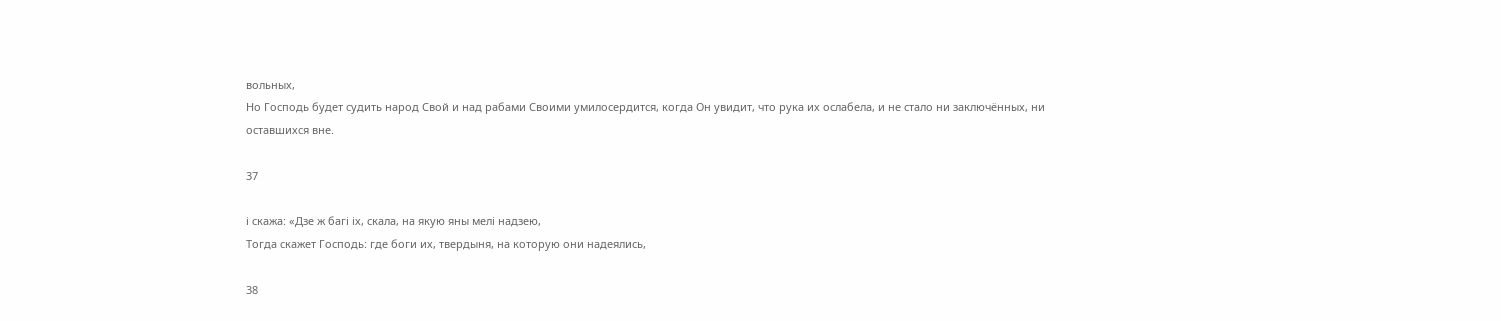вольных,
Но Господь будет судить народ Свой и над рабами Своими умилосердится, когда Он увидит, что рука их ослабела, и не стало ни заключённых, ни оставшихся вне.

37

і скажа: «Дзе ж багі іх, скала, на якую яны мелі надзею,
Тогда скажет Господь: где боги их, твердыня, на которую они надеялись,

38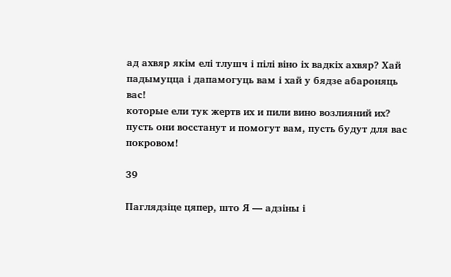ад ахвяр якім елі тлушч і пілі віно іх вадкіх ахвяр? Хай падымуцца і дапамогуць вам і хай у бядзе абароняць вас!
которые ели тук жертв их и пили вино возлияний их? пусть они восстанут и помогут вам, пусть будут для вас покровом!

39

Паглядзіце цяпер, што Я — адзіны і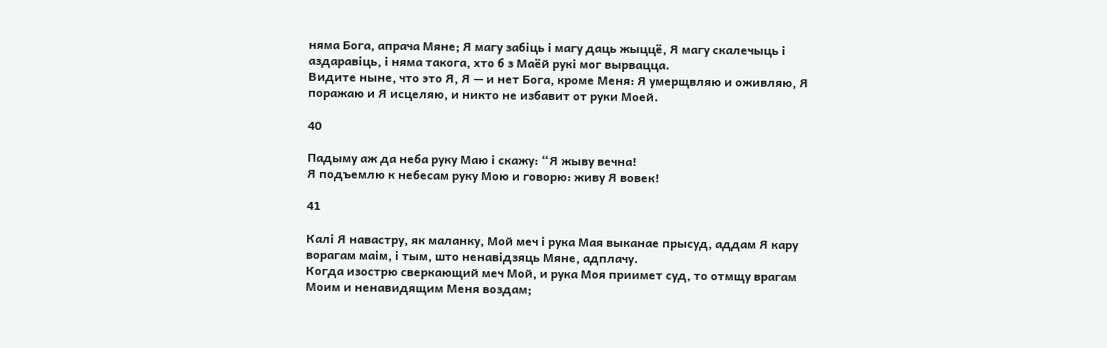няма Бога, апрача Мяне; Я магу забіць і магу даць жыццё, Я магу скалечыць і аздаравіць, і няма такога, хто б з Маёй рукі мог вырвацца.
Видите ныне, что это Я, Я — и нет Бога, кроме Меня: Я умерщвляю и оживляю, Я поражаю и Я исцеляю, и никто не избавит от руки Моей.

40

Падыму аж да неба руку Маю і скажу: “Я жыву вечна!
Я подъемлю к небесам руку Мою и говорю: живу Я вовек!

41

Калі Я навастру, як маланку, Мой меч і рука Мая выканае прысуд, аддам Я кару ворагам маім, і тым, што ненавідзяць Мяне, адплачу.
Когда изострю сверкающий меч Мой, и рука Моя приимет суд, то отмщу врагам Моим и ненавидящим Меня воздам;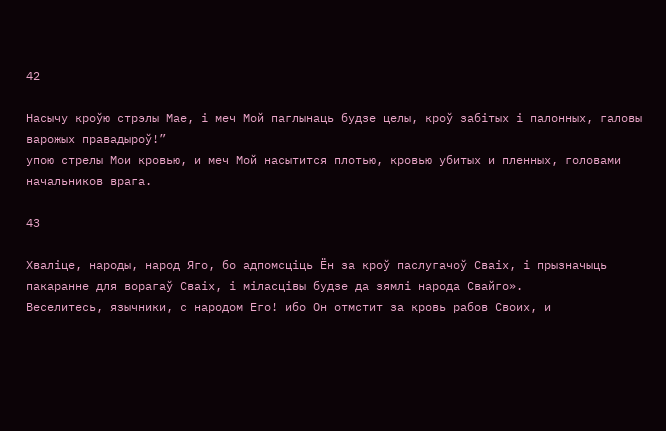42

Насычу кроўю стрэлы Мае, і меч Мой паглынаць будзе целы, кроў забітых і палонных, галовы варожых правадыроў!”
упою стрелы Мои кровью, и меч Мой насытится плотью, кровью убитых и пленных, головами начальников врага.

43

Хваліце, народы, народ Яго, бо адпомсціць Ён за кроў паслугачоў Сваіх, і прызначыць пакаранне для ворагаў Сваіх, і міласцівы будзе да зямлі народа Свайго».
Веселитесь, язычники, с народом Его! ибо Он отмстит за кровь рабов Своих, и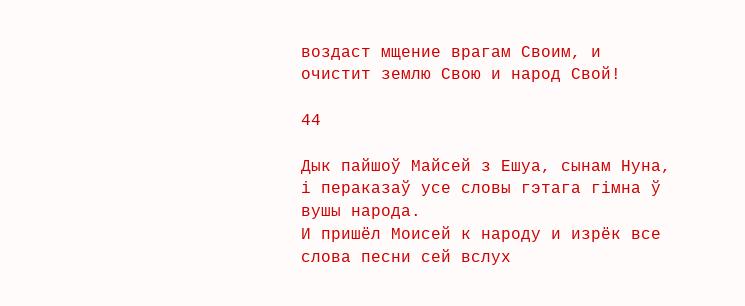воздаст мщение врагам Своим, и очистит землю Свою и народ Свой!

44

Дык пайшоў Майсей з Ешуа, сынам Нуна, і пераказаў усе словы гэтага гімна ў вушы народа.
И пришёл Моисей к народу и изрёк все слова песни сей вслух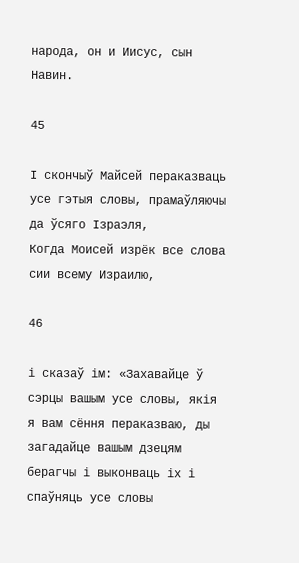народа, он и Иисус, сын Навин.

45

І скончыў Майсей пераказваць усе гэтыя словы, прамаўляючы да ўсяго Ізраэля,
Когда Моисей изрёк все слова сии всему Израилю,

46

і сказаў ім: «Захавайце ў сэрцы вашым усе словы, якія я вам сёння пераказваю, ды загадайце вашым дзецям берагчы і выконваць іх і спаўняць усе словы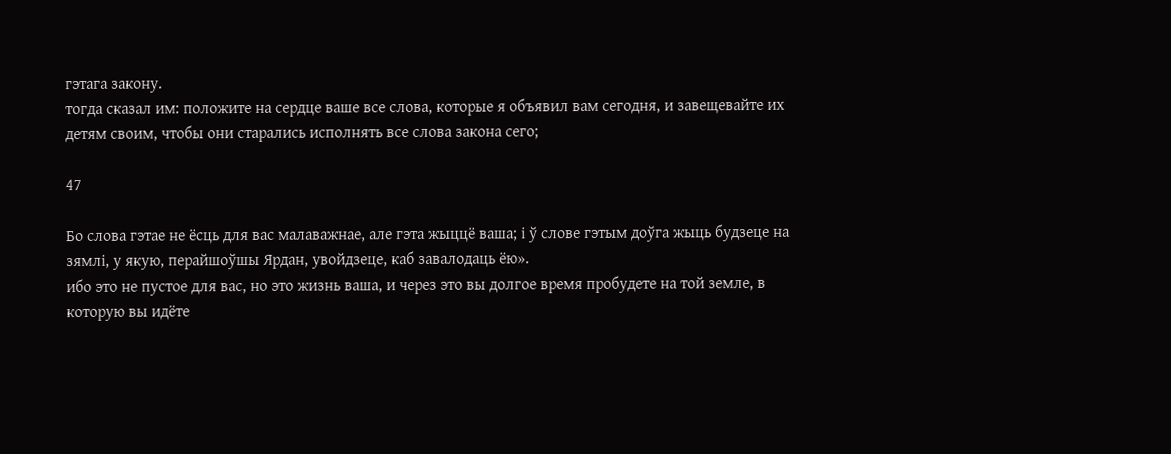гэтага закону.
тогда сказал им: положите на сердце ваше все слова, которые я объявил вам сегодня, и завещевайте их детям своим, чтобы они старались исполнять все слова закона сего;

47

Бо слова гэтае не ёсць для вас малаважнае, але гэта жыццё ваша; і ў слове гэтым доўга жыць будзеце на зямлі, у якую, перайшоўшы Ярдан, увойдзеце, каб завалодаць ёю».
ибо это не пустое для вас, но это жизнь ваша, и через это вы долгое время пробудете на той земле, в которую вы идёте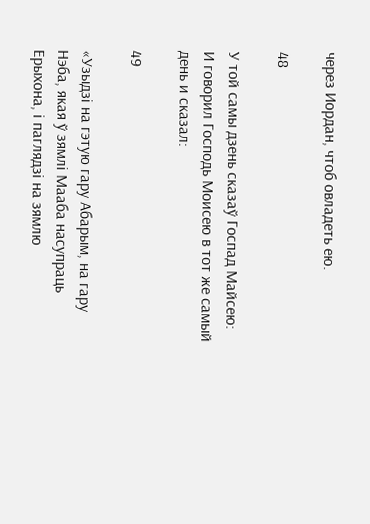через Иордан, чтоб овладеть ею.

48

У той самы дзень сказаў Госпад Майсею:
И говорил Господь Моисею в тот же самый день и сказал:

49

«Узыдзі на гэтую гару Абарым, на гару Нэба, якая ў зямлі Мааба насупраць Ерыхона, і паглядзі на зямлю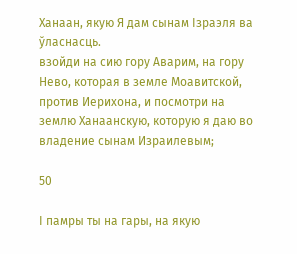Ханаан, якую Я дам сынам Ізраэля ва ўласнасць.
взойди на сию гору Аварим, на гору Нево, которая в земле Моавитской, против Иерихона, и посмотри на землю Ханаанскую, которую я даю во владение сынам Израилевым;

50

І памры ты на гары, на якую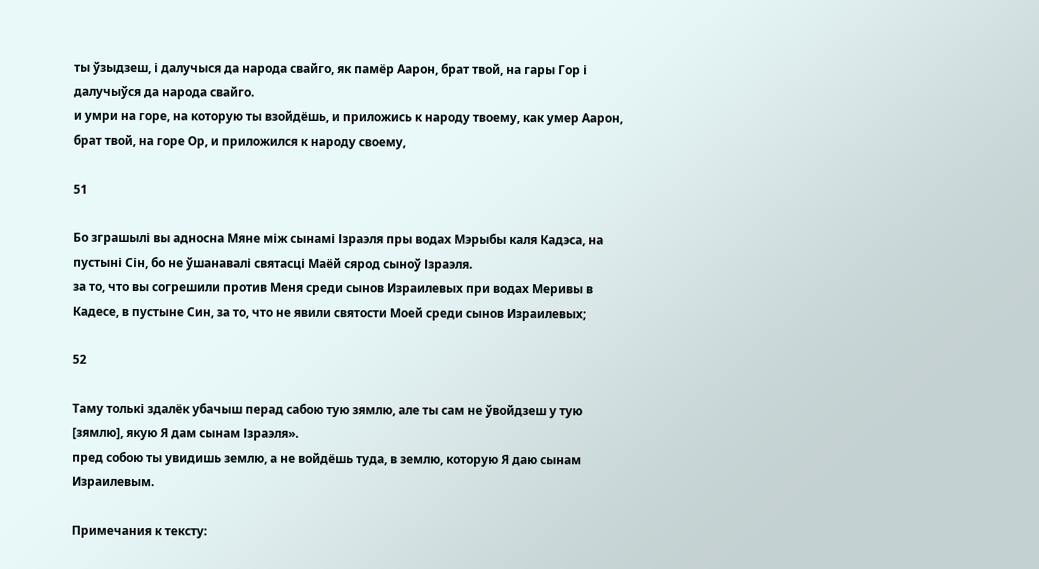ты ўзыдзеш, і далучыся да народа свайго, як памёр Аарон, брат твой, на гары Гор і далучыўся да народа свайго.
и умри на горе, на которую ты взойдёшь, и приложись к народу твоему, как умер Аарон, брат твой, на горе Ор, и приложился к народу своему,

51

Бо зграшылі вы адносна Мяне між сынамі Ізраэля пры водах Мэрыбы каля Кадэса, на пустыні Сін, бо не ўшанавалі святасці Маёй сярод сыноў Ізраэля.
за то, что вы согрешили против Меня среди сынов Израилевых при водах Меривы в Кадесе, в пустыне Син, за то, что не явили святости Моей среди сынов Израилевых;

52

Таму толькі здалёк убачыш перад сабою тую зямлю, але ты сам не ўвойдзеш у тую [зямлю], якую Я дам сынам Ізраэля».
пред собою ты увидишь землю, а не войдёшь туда, в землю, которую Я даю сынам Израилевым.

Примечания к тексту: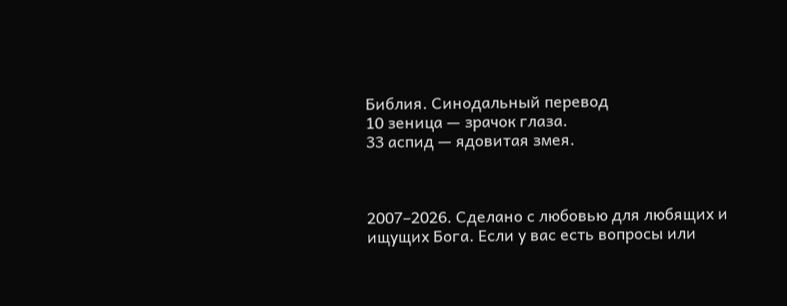Библия. Синодальный перевод
10 зеница — зрачок глаза.
33 аспид — ядовитая змея.



2007–2026. Сделано с любовью для любящих и ищущих Бога. Если у вас есть вопросы или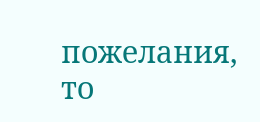пожелания, то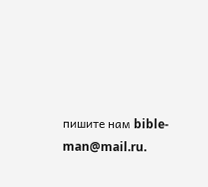пишите нам bible-man@mail.ru.